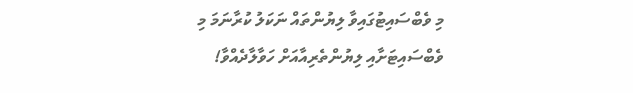މި ވެބްސައިޓުގައިވާ ލިޔުންތައް ނަކަލު ކުރާނަމަ މި ވެބްސައިޓަށާއި ލިޔުންތެރިއާއަށް ހަވާލާދެއްވާ!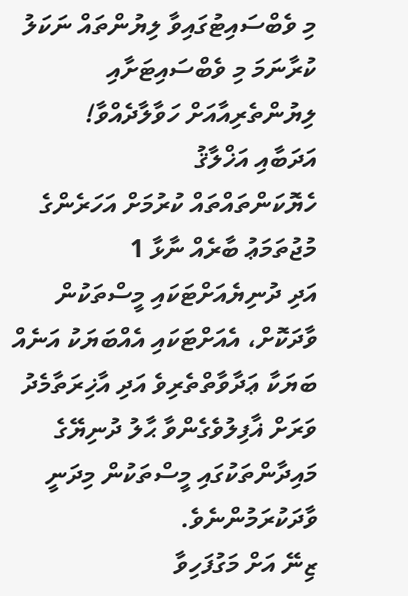މި ވެބްސައިޓުގައިވާ ލިޔުންތައް ނަކަލު ކުރާނަމަ މި ވެބްސައިޓަށާއި ލިޔުންތެރިއާއަށް ހަވާލާދެއްވާ!
އަދަބާއި އަޚްލާޤު
ހެޔޮކަންތައްތައް ކުރުމަށް އަހަރެންގެ މުޖުތަމަޢު ބާރެއް ނާޅާ 1
އަދި ދުނިޔެއަށްޓަކައި މީސްތަކުން ވާދަކޮށް، އެއަށްޓަކައި އެއްބަޔަކު އަނެއް ބަޔަކާ ޢަދާވާތްތެރިވެ އަދި އާޚިރަތާމެދު ވަރަށް ޣާފިލުވެގެންވާ ޙާލު ދުނިޔޭގެ މައިދާންތަކުގައި މީސްތަކުން މިދަނީ ވާދަކުރަމުންނެވެ.
ޒިނޭ އަށް މަގުފަހިވާ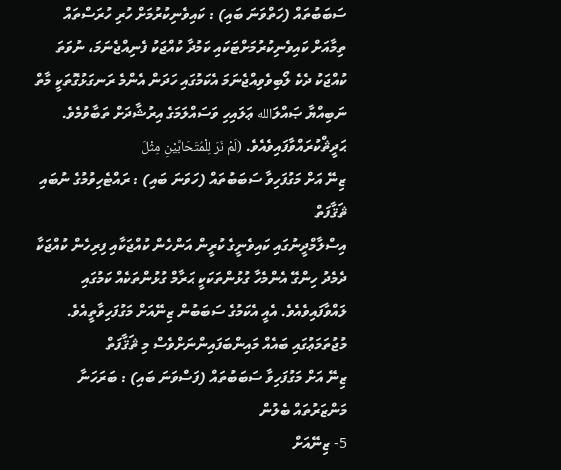ސަބަބުތައް (ހަތްވަނަ ބައި) : ކައިވެނިކުރުމަށް ހުރި ހުރަސްތައް
ތިމާއަށް ކައިވެނިކުރުމަށްޓަކައި ކަމުދާ ކުއްޖަކު ފެނިއްޖެނަމަ، ނުވަތަ ކުއްޖަކު ދެކެ ލޯބިވެވިއްޖެނަމަ އެކަމުގައި ހަދަން އެންމެ ރަނގަޅުގޮތަކީ މާތް ނަބިއްޔާ ޞައްލަالله ޢަލައިހި ވަސައްލަމަގެ އިރުޝާދަށް ތަބާވުމެވެ. ޙަދީޘްކުރައްވާފައިވެއެވެ. (لَمْ نَرَ لِلْمُتَحَابَّيْنِ مِثْلَ
ޒިނޭ އަށް މަގުފަހިވާ ސަބަބުތައް (ހަވަނަ ބައި) : ރައްޓެހިވުމުގެ ނުބައި ޘަޤާފަތް
އިސްލާމްދީނުގައި ކައިވެނީގެ ކުރީން އަންހެން ކުއްޖަކާއި ފިރިހެން ކުއްޖަކާ ދެމެދު ހިންގޭ އެންމެހާ ގުޅުންތަކަކީ ޙަރާމް ގުޅުންތަކެއް ކަމުގައި ލައްވާފައިވެއެވެ. އެއީ އެކަމުގެ ސަބަބުން ޒިނޭއަށް މަގުފަހިވާތީއެވެ. މުޖުތަމަޢުގައި ބައެއް މައިންބަފައިންނަށްވެސް މި ޘަޤާފަތް
ޒިނޭ އަށް މަގުފަހިވާ ސަބަބުތައް (ފަސްވަނަ ބައި) : ބަރަހަނާ މަންޒަރުތައް ބެލުން
5- ޒިނޭއަށް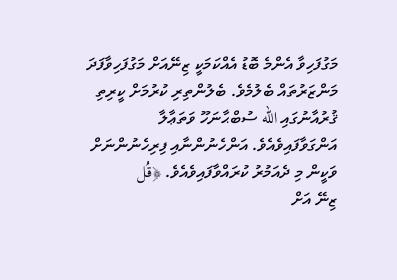މަގުފަހިވާ އެންމެ ބޮޑު އެއްކަމަކީ ޒިނޭއަށް މަގުފަހިވާފަދަ މަންޒަރުތައް ބެލުމެވެ. ބެލުންތިރި ކުރުމަށް ކީރިތި ޤުރުއާނުގައި الله ސުބްޙާނަހޫ ވަތަޢާލާ އަންގަވާފައިވެއެވެ. އަންހެނުންނާއި ފިރިހެނުންނަށް ވަކީން މި ދެއަމުރު ކުރައްވާފައިވެއެވެ. ﴿قُل
ޒިނޭ އަށް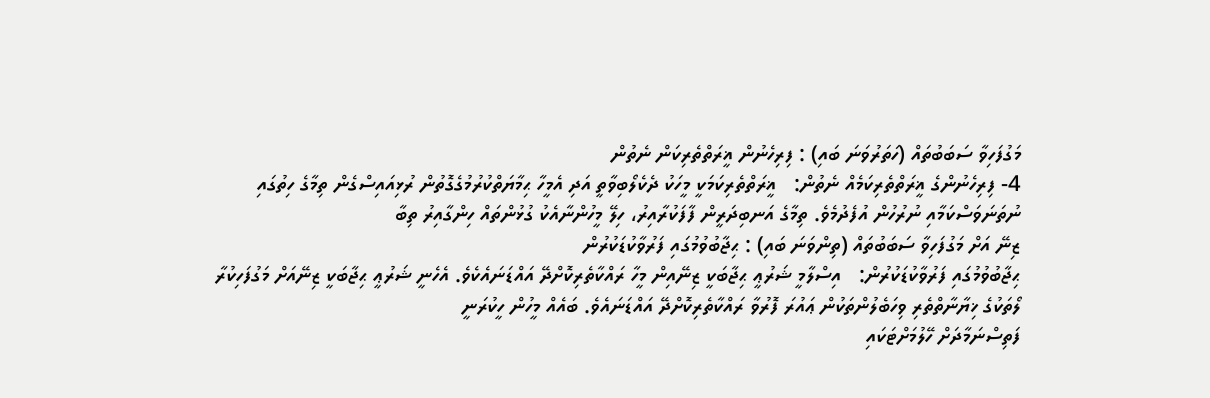މަގުފަހިވާ ސަބަބުތައް (ހަތަރުވަނަ ބައި) : ފިރިހެނުން ޣީރަތްތެރިކަން ނެތުން
4- ފިރިހެނުންގެ ޣީރަތްތެރިކަމެއް ނެތުން:   ޣީރަތްތެރިކަމަކީ މީހަކު ދެކެލޯބިވާތީ އަދި އެމީހާ ޙިމާޔަތްކުރުމުގެގޮތުން ރުޅިއައިސްގެން ތިމާގެ ހިތުގައި ނުތަނަވަސްކަމާއި ނުރުހުން އުފެދުމެވެ. ތިމާގެ އަނބިދަރީން ފާފަކުރާއިރު، ހިލޭ މީހުންނާއެކު ގުޅުންތައް ހިންގާއިރު ތިބާ
ޒިނޭ އަށް މަގުފަހިވާ ސަބަބުތައް (ތިންވަނަ ބައި) : ޙިޖާބުވުމުގައި ފަރުވާކުޑަކުރުން
ޙިޖާބުވުމުގައި ފަރުވާކުޑަކުރުން:   އިސްލާމީ ޝަރުޢީ ޙިޖާބަކީ ޒިނޭއިން މީހާ ރައްކާތެރިކޮށްދޭ އައްޑަނައެކެވެ. އެހެނީ ޝަރުޢީ ޙިޖާބަކީ ޒިނޭއަށް މަގުފަހިކުރާ ލޯތަކުގެ ޚިޔާނާތްތެރި ވިހަބެލުންތަކުން ޢައުރަ ފޮރުވާ ރައްކާތެރިކޮށްދޭ އައްޑަނައެވެ. ބައެއް މީހުން ހީކުރަނީ
ފަތިސްނަމާދަށް ހޭލުމަށްޓަކައި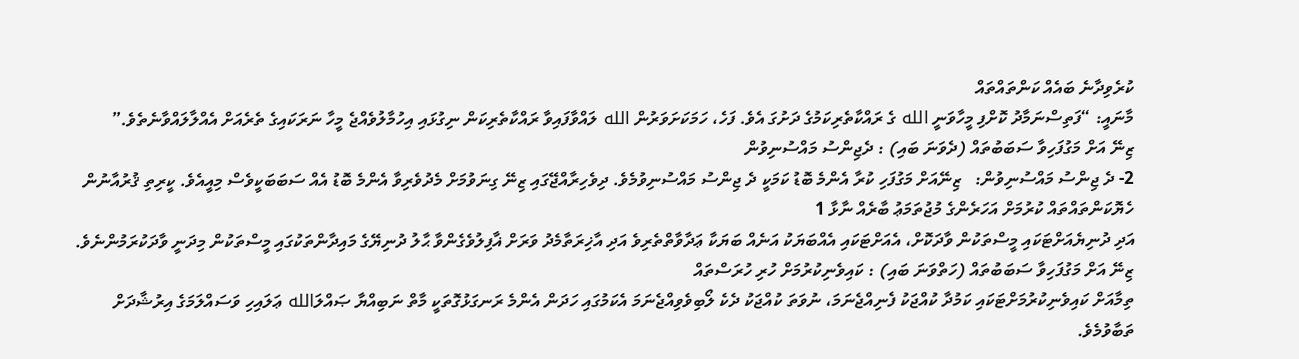ކުރެވިދާނެ ބައެއް ކަންތައްތައް
މާނައީ: “ފަތިސްނަމާދު ކޮށްފި މީހާވަނީ الله ގެ ރައްކާތެރިކަމުގެ ދަށުގަ އެވެ. ފަހެ، ހަމަކަށަވަރުން الله ލައްވާފައިވާ ރައްކާތެރިކަން ނިގުޅައި އިހުމާލުވެއްޖެ މީހާ ނަރަކައިގެ ތެރެއަށް އެއްލާލައްވާނެތެވެ.”
ޒިނޭ އަށް މަގުފަހިވާ ސަބަބުތައް (ދެވަނަ ބައި) : ދެޖިންސު މައްސުނިވުން
2- ދެ ޖިންސު މައްސުނިވުން:   ޒިނޭއަށް މަގުފަހި ކުރާ އެންމެ ބޮޑު ކަމަކީ ދެ ޖިންސު މައްސުނިވުމެވެ. ދިވެހިރާއްޖޭގައި ޒިނޭ ގިނަވުމަށް މެދުވެރިވާ އެންމެ ބޮޑު އެއް ސަބަބަކީވެސް މިއީއެވެ. ކީރިތި ޤުރުއާނުން
ހެޔޮކަންތައްތައް ކުރުމަށް އަހަރެންގެ މުޖުތަމަޢު ބާރެއް ނާޅާ 1
އަދި ދުނިޔެއަށްޓަކައި މީސްތަކުން ވާދަކޮށް، އެއަށްޓަކައި އެއްބަޔަކު އަނެއް ބަޔަކާ ޢަދާވާތްތެރިވެ އަދި އާޚިރަތާމެދު ވަރަށް ޣާފިލުވެގެންވާ ޙާލު ދުނިޔޭގެ މައިދާންތަކުގައި މީސްތަކުން މިދަނީ ވާދަކުރަމުންނެވެ.
ޒިނޭ އަށް މަގުފަހިވާ ސަބަބުތައް (ހަތްވަނަ ބައި) : ކައިވެނިކުރުމަށް ހުރި ހުރަސްތައް
ތިމާއަށް ކައިވެނިކުރުމަށްޓަކައި ކަމުދާ ކުއްޖަކު ފެނިއްޖެނަމަ، ނުވަތަ ކުއްޖަކު ދެކެ ލޯބިވެވިއްޖެނަމަ އެކަމުގައި ހަދަން އެންމެ ރަނގަޅުގޮތަކީ މާތް ނަބިއްޔާ ޞައްލަالله ޢަލައިހި ވަސައްލަމަގެ އިރުޝާދަށް ތަބާވުމެވެ.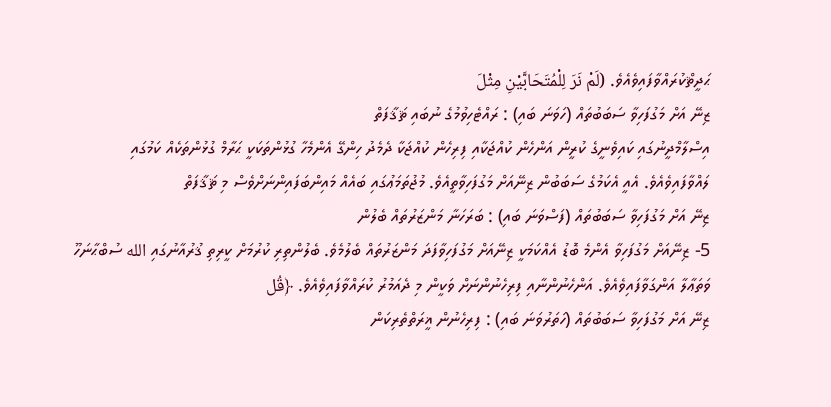ޙަދީޘްކުރައްވާފައިވެއެވެ. (لَمْ نَرَ لِلْمُتَحَابَّيْنِ مِثْلَ
ޒިނޭ އަށް މަގުފަހިވާ ސަބަބުތައް (ހަވަނަ ބައި) : ރައްޓެހިވުމުގެ ނުބައި ޘަޤާފަތް
އިސްލާމްދީނުގައި ކައިވެނީގެ ކުރީން އަންހެން ކުއްޖަކާއި ފިރިހެން ކުއްޖަކާ ދެމެދު ހިންގޭ އެންމެހާ ގުޅުންތަކަކީ ޙަރާމް ގުޅުންތަކެއް ކަމުގައި ލައްވާފައިވެއެވެ. އެއީ އެކަމުގެ ސަބަބުން ޒިނޭއަށް މަގުފަހިވާތީއެވެ. މުޖުތަމަޢުގައި ބައެއް މައިންބަފައިންނަށްވެސް މި ޘަޤާފަތް
ޒިނޭ އަށް މަގުފަހިވާ ސަބަބުތައް (ފަސްވަނަ ބައި) : ބަރަހަނާ މަންޒަރުތައް ބެލުން
5- ޒިނޭއަށް މަގުފަހިވާ އެންމެ ބޮޑު އެއްކަމަކީ ޒިނޭއަށް މަގުފަހިވާފަދަ މަންޒަރުތައް ބެލުމެވެ. ބެލުންތިރި ކުރުމަށް ކީރިތި ޤުރުއާނުގައި الله ސުބްޙާނަހޫ ވަތަޢާލާ އަންގަވާފައިވެއެވެ. އަންހެނުންނާއި ފިރިހެނުންނަށް ވަކީން މި ދެއަމުރު ކުރައްވާފައިވެއެވެ. ﴿قُل
ޒިނޭ އަށް މަގުފަހިވާ ސަބަބުތައް (ހަތަރުވަނަ ބައި) : ފިރިހެނުން ޣީރަތްތެރިކަން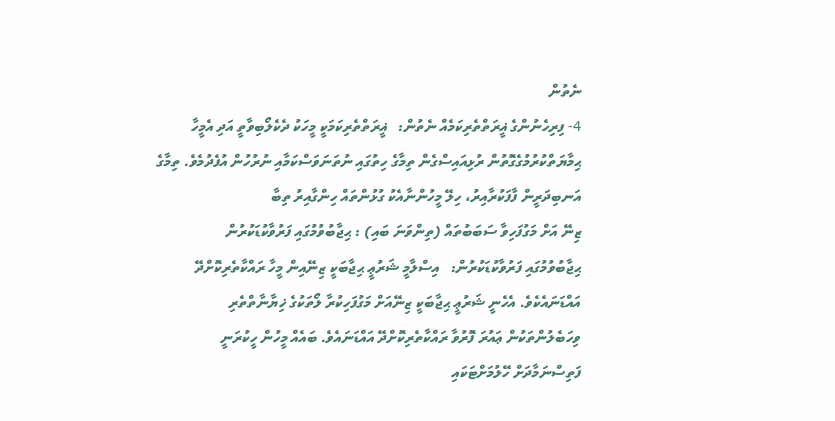ނެތުން
4- ފިރިހެނުންގެ ޣީރަތްތެރިކަމެއް ނެތުން:   ޣީރަތްތެރިކަމަކީ މީހަކު ދެކެލޯބިވާތީ އަދި އެމީހާ ޙިމާޔަތްކުރުމުގެގޮތުން ރުޅިއައިސްގެން ތިމާގެ ހިތުގައި ނުތަނަވަސްކަމާއި ނުރުހުން އުފެދުމެވެ. ތިމާގެ އަނބިދަރީން ފާފަކުރާއިރު، ހިލޭ މީހުންނާއެކު ގުޅުންތައް ހިންގާއިރު ތިބާ
ޒިނޭ އަށް މަގުފަހިވާ ސަބަބުތައް (ތިންވަނަ ބައި) : ޙިޖާބުވުމުގައި ފަރުވާކުޑަކުރުން
ޙިޖާބުވުމުގައި ފަރުވާކުޑަކުރުން:   އިސްލާމީ ޝަރުޢީ ޙިޖާބަކީ ޒިނޭއިން މީހާ ރައްކާތެރިކޮށްދޭ އައްޑަނައެކެވެ. އެހެނީ ޝަރުޢީ ޙިޖާބަކީ ޒިނޭއަށް މަގުފަހިކުރާ ލޯތަކުގެ ޚިޔާނާތްތެރި ވިހަބެލުންތަކުން ޢައުރަ ފޮރުވާ ރައްކާތެރިކޮށްދޭ އައްޑަނައެވެ. ބައެއް މީހުން ހީކުރަނީ
ފަތިސްނަމާދަށް ހޭލުމަށްޓަކައި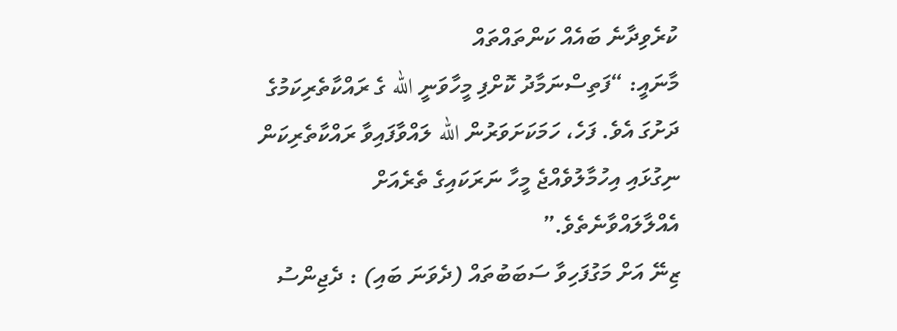ކުރެވިދާނެ ބައެއް ކަންތައްތައް
މާނައީ: “ފަތިސްނަމާދު ކޮށްފި މީހާވަނީ الله ގެ ރައްކާތެރިކަމުގެ ދަށުގަ އެވެ. ފަހެ، ހަމަކަށަވަރުން الله ލައްވާފައިވާ ރައްކާތެރިކަން ނިގުޅައި އިހުމާލުވެއްޖެ މީހާ ނަރަކައިގެ ތެރެއަށް އެއްލާލައްވާނެތެވެ.”
ޒިނޭ އަށް މަގުފަހިވާ ސަބަބުތައް (ދެވަނަ ބައި) : ދެޖިންސު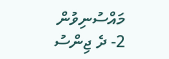މައްސުނިވުން
2- ދެ ޖިންސު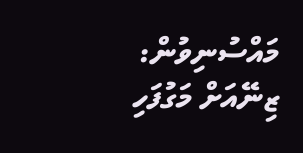މައްސުނިވުން:   ޒިނޭއަށް މަގުފަހި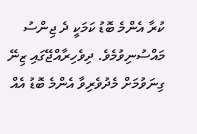ކުރާ އެންމެ ބޮޑު ކަމަކީ ދެ ޖިންސު މައްސުނިވުމެވެ. ދިވެހިރާއްޖޭގައި ޒިނޭ ގިނަވުމަށް މެދުވެރިވާ އެންމެ ބޮޑު އެއް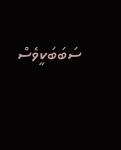ސަބަބަކީވެސް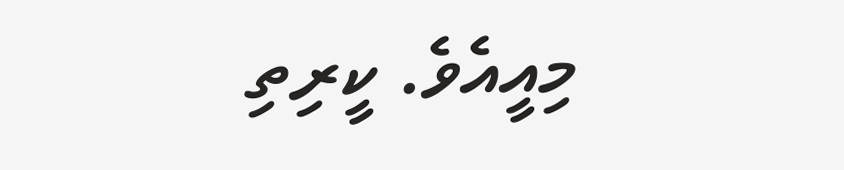މިއީއެވެ. ކީރިތި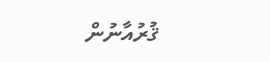ޤުރުއާނުން